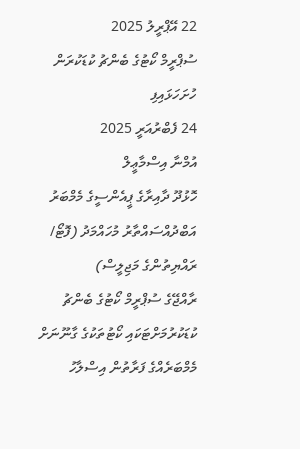22 އޭޕްރީލު 2025
ސުޕްރީމް ކޯޓުގެ ބެންޗު ކުޑަކުރަން ހުށަހަޅައިފި
24 ފެބްރުއަރީ 2025
އުމްނާ އިސްމާޢީލް
ހޮޅުދޫ ދާއިރާގެ ޕީއެންސީގެ މެމްބަރު އަބްދުއްސައްތާރު މުހައްމަދު (ފޮޓޯ/ ރައްޔިތުންގެ މަޖިލީސް)
ރާއްޖޭގެ ސުޕްރީމް ކޯޓުގެ ބެންޗު ކުޑަކުރުމަށްޓަކައި ކޯޓުތަކުގެ ގާނޫނަށް މެމްބަރެއްގެ ފަރާތުން އިސްލާހު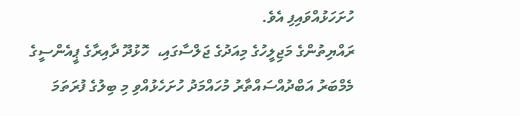ހުށަހަޅުއްވައިފި އެވެ.
ރައްޔިތުންގެ މަޖިލީހުގެ މިއަދުގެ ޖަލްސާގައި،  ހޮޅުދޫ ދާއިރާގެ ޕީއެންސީގެ މެމްބަރު އަބްދުއްސައްތާރު މުހައްމަދު ހުށަހެޅުއްވި މި ބިލުގެ ފުރަތަމަ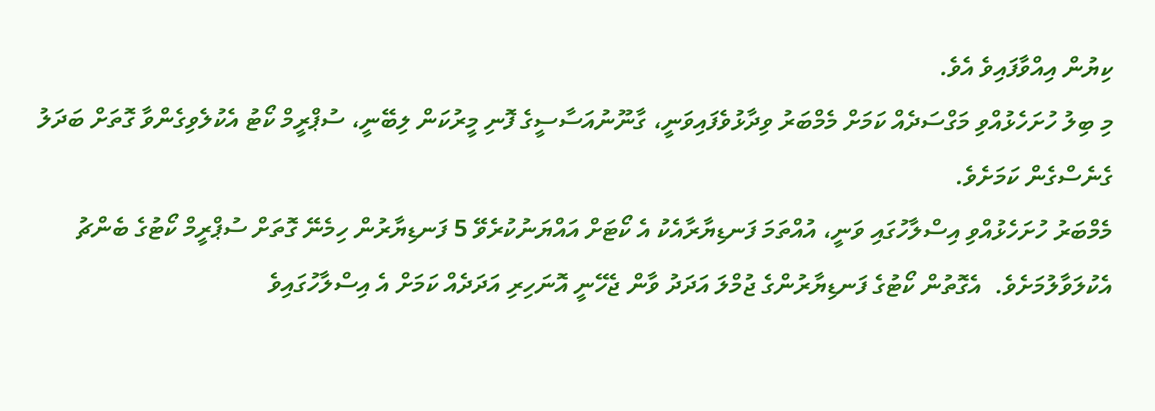ކިޔުން އިއްވާފައިވެ އެވެ.
މި ބިލު ހުށަހެޅުއްވި މަގްސަދެއް ކަމަށް މެމްބަރު ވިދާޅުވެފައިވަނީ، ގާނޫނުއަސާސީގެ ފޮނި މީރުކަން ލިބޭނީ، ސުޕްރީމް ކޯޓު އެކުލެވިގެންވާ ގޮތަށް ބަދަލު ގެނެސްގެން ކަމަށެވެ.
މެމްބަރު ހުށަހެޅުއްވި އިސްލާހުގައި ވަނީ، އުއްތަމަ ފަނޑިޔާރާއެކު އެ ކޯޓަށް އައްޔަނުކުރެވޭ 5 ފަނޑިޔާރުން ހިމެނޭ ގޮތަށް ސުޕްރީމް ކޯޓުގެ ބެންޗު އެކުލަވާލުމަށެވެ.  އެގޮތުން ކޯޓުގެ ފަނޑިޔާރުންގެ ޖުމްލަ އަދަދު ވާން ޖެހޭނީ އޮނަހިރި އަދަދެއް ކަމަށް އެ އިސްލާހުގައިވެ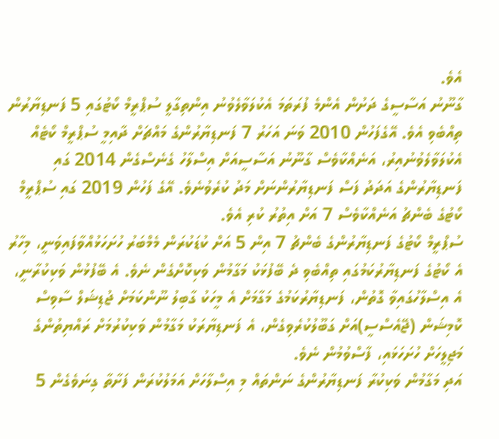އެވެ.
ގާނޫނު އަސާސީގެ ދަށުން އެންމެ ފުރަތަމަ އެކުލަވާލެވުނު އިންތިގާލީ ސުޕްރީމް ކޯޓުގައި 5 ފަނޑިޔާރުން ތިއްބެވި އެވެ. އޭގެފަހުން 2010 ވަނަ އަހަރު 7 ފަނޑިޔާރުންގެ މައްޗަށް ދާއިމީ ސުޕްރީމް ކޯޓެއް އެކުލަވާލެވުނުއިރު، އަނެއްކާވެސް ގާނޫނު އަސާސީއަށް އިސްލާހު ގެނެސްގެން 2014 ގައި ފަނޑިޔާރުންގެ އަދަދު ފަސް ފަނޑިޔާރުންނަށް މަދު ކުރެވުނެވެ. އޭގެ ފަހުން 2019 ގައި ސުޕްރީމް ކޯޓުގެ ބެންޗު އަނެއްކާވެސް 7 އަށް އިތުރު ކުރި އެވެ.
ސުޕްރީމް ކޯޓުގެ ފަނޑިޔާރުންގެ ބެންޗު 7 އިން 5 އަށް ކުޑަކުރަން މެމްބަރު ހުށަހަޅުއްވާފައިވަނީ، މިހާރު އެ ކޯޓުގެ ފަނޑިޔާރުކަމުގައި ތިއްބެވި ދެ ބޭފުޅަކު މަގާމުން ވަކިކޮށްގެން ނެވެ. އެ ބޭފުޅުން ވަކިކުރާނީ، އެ އިސްލާހުގައިވާ ގޮތުން، ފަނޑިޔާރުކަމުގެ މަގާމަށް އެ މީހަކު ގާބިލު ނޫންކަމަށް ޖުޑިޝަލް ސާވިސް ކޮމިޝަން (ޖޭއެސްސީ)އަށް ގަބޫލުކުރެވިގެން، އެ ފަނޑިޔާރަކު މަގާމުން ވަކިކުރުމަށް ރައްޔިތުންގެ މަޖިލީހަށް ހުށަހަޅައި، ފާސްވުމުން ނެވެ.
އަދި މަގާމުން ވަކިކުރާ ފަނޑިޔާރުންގެ ނަންތައް މި އިސްލާހަށް އަމަލުކުރަން ފަށާތާ ގިނަވެގެން 5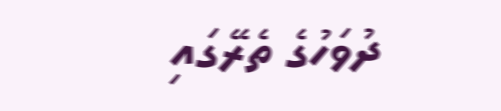ދުވަހުގެ ތެރޭގައި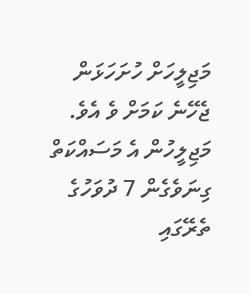މަޖިލީހަށް ހުށަހަޅަން ޖެހޭނެ ކަމަށް ވެ އެވެ. މަޖިލީހުން އެ މަސައްކަތް ގިނަވެގެން 7 ދުވަހުގެ ތެރޭގައި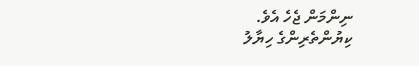ނިންމަން ޖެހެ އެވެ.
ކިޔުންތެރިންގެ ހިޔާލު